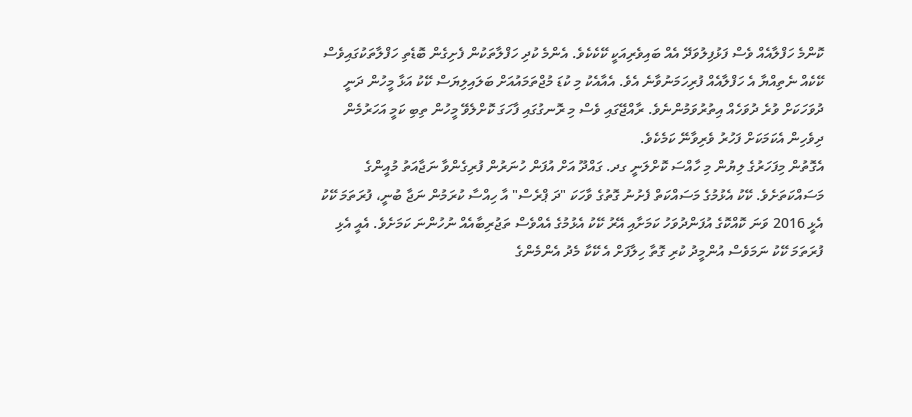ކޮންމެ ހަފްލާއެއް ވެސް ފަޅުފިލުވަދޭ އެއް ބައިވެރިއަކީ ކޭކެކެވެ. އެންމެ ކުދި ހަފްލާތަކުން ފެށިގެން ބޮޑެތި ހަފްލާތަކުގައިވެސް ކޭކެއް ނެތިއްޔާ އެ ހަފްލާއެއް ފުރިހަމަނުވާނެ އެވެ. އެއާއެކު މި ކުޑަ މުޖްތަމައުއަށް ބަލައިލިޔަސް ކޭކު އަޅާ މީހުން ދަނީ ދުވަހަކަށް ވުރެ ދުވަހެއް އިތުރުވަމުންނެވެ. ރާއްޖޭގައި ވެސް މި ރޮނގުގައި ފާހަގަ ކޮށްލެވޭ މީހުން ތިބި ކަމީ އަހަރުމެން ދިވެހިން އެކަމަކަށް ފަހުރު ވެރިވާނޭ ކަމެކެވެ.
އެގޮތުން މިފަހަރުގެ ލިޔުން މި ހާއްސަ ކޮށްލަނީ ގދ. ގައްދޫ އަށް އުފަން ހުނަރުން ފުރިގެންވާ ނަޖާއަތު މުއީންގެ މަސައްކަތަށެވެ. ކޭކު އެޅުމުގެ މަސައްކަތް ފެށުނު ގޮތުގެ ވާހަކަ "ދަ ޕްރެސް" އާ ހިއްސާ ކުރަމުން ނަޖާ ބުނީ، ފުރަތަމަ ކޭކު އެޅީ 2016 ވަނަ ކޮއްކޮގެ އުފަންދުވަހު ކަމަށާއި އޭރު ކޭކު އެޅުމުގެ އެއްވެސް ތަޖުރިބާއެއް ނުހުންނަ ކަމަށެވެ. އެއީ އެޅި ފުރަތަމަ ކޭކު ނަމަވެސް އުންމީދު ކުރި ގޮތާ ހިލާފަށް އެ ކޭކާ މެދު އެންމެންގެ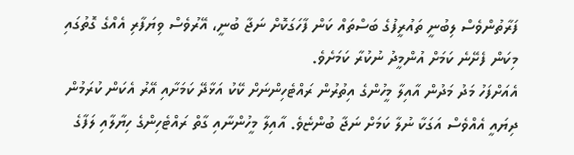ފަރާތުންވެސް ލިބުނީ ތައުރީފުގެ ބަސްތައް ކަން ފާހަގަކޮށް ނަޖާ ބުނީ، އޭރުވެސް ވިޔަފާރި އެއްގެ ގޮތުގައި މިކަން ފެށޭނެ ކަމަށް އުންމީދު ނުކުރާ ކަމަށެވެ.
އެއަށްފަހު މަދު މަދުން އާއިލާ މީހުންގެ އިތުރުން ރައްޓެހިންނަށް ކޭކު އަޅާދޭ ކަމަށާއި އޭރު އެކަން ކުރަމުން ދިޔައީ އެއްވެސް އަގަކާ ނުލާ ކަމަށް ނަޖާ ބުންޏެވެ. އާއިލާ މީހުންނާއި ގާތް ރައްޓެހިންގެ ހިޔާލާއި ލަފާގެ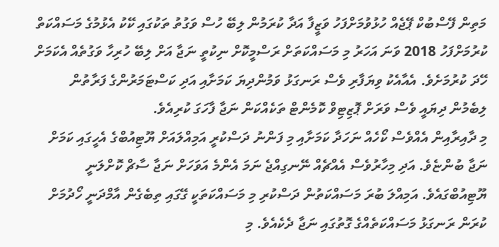މަތިން ފޭސްބުކް ޕޭޖެއް ހުޅުވުމަށްފަހު ވަޒީފާ އަދާ ކުރަމުން ލިބޭ ހުސް ވަގުތު ތަކުގައި ކޭކު އެޅުމުގެ މަސައްކަތް ކުރުމަށްފަހު 2018 ވަނަ އަހަރު މި މަސައްކަތަށް ރަސްމީކޮށް ނިކުތީ ނަޖާ އަށް ލިބޭ ހުރިހާ ވަގުތެއް އެކަމަށް ހޭދަ ކުރުމަށެވެ. އެއާއެކު ވިޔަފާރި ވެސް ރަނގަޅު ވަމުންދިޔަ ކަމަށާއި އަދި ކަސްޓަމަރުންގެ ފަރާތުން ލިބެމުން ދިޔައީ ވެސް ވަރަށް ޕޮޒިޓިވް ކޮމެންޓް ތަކެއްކަން ނަޖާ ފާހަގަ ކުރިއެވެ.
މި ދާއިރާއިން އެއްވެސް ކޯހެއް ނަހަދާ ކަމަށާއި މި ފަންނު ދަސްކުރީ އަމިއްލައަށް ޔޫޓިއުބްގެ އެހީގައި ކަމަށް ނަޖާ ބުންޏެވެ. އަދި މިހާރުވެސް އެއްޗެއް ނޭނގިއްޖެ ނަމަ އެންމެ އަވަހަށް ނަޖާ ސާޗް ކޮށްލަނީ ޔޫޓިއުބްގައެވެ. އަމިއްލަ ބުރަ މަސައްކަތުން ދަސްކުރި މި މަސައްކަތަކީ ގޭގައި ތިބެގެން އާމްދަނީ ހޯދުމަށް ކުރަން ރަނގަޅު މަސައްކަތެއްގެ ގޮތުގައި ނަޖާ ދެކެއެވެ. މި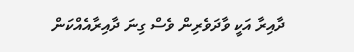ދާއިރާ އަކީ ވާދަވެރިން ވެސް ގިނަ ދާއިރާއެއްކަން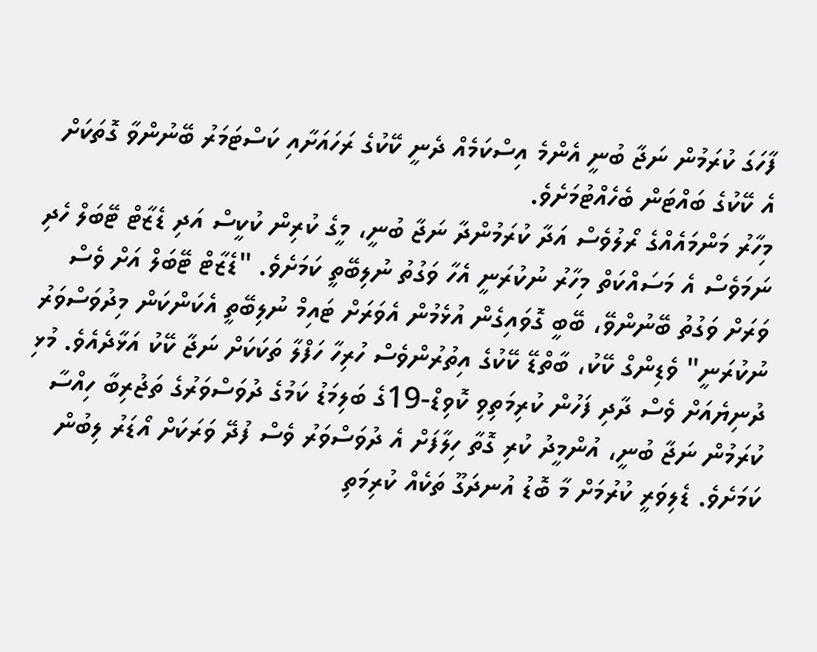ފާހަގަ ކުރަމުން ނަޖާ ބުނީ އެންމެ އިސްކަމެއް ދެނީ ކޭކުގެ ރަހައަށާއި ކަސްޓަމަރު ބޭނުންވާ ގޮތަކަށް އެ ކޭކުގެ ބައްޓަން ބެހެއްޓުމަށެވެ.
މިހާރު މަންމައެއްގެ ރޯލުވެސް އަދާ ކުރަމުންދާ ނަޖާ ބުނީ، މީގެ ކުރިން ކުކީސް އަދި ޑެޒާޓް ޓޭބަލް ހެދި ނަމަވެސް އެ މަސައްކަތް މިހާރު ނުކުރަނީ އެހާ ވަގުތު ނުލިބޭތީ ކަމަށެވެ. "ޑެޒާޓް ޓޭބަލް އަށް ވެސް ވަރަށް ވަގުތު ބޭނުންވޭ، ބޭބީ ގޮވައިގެން އުޅެމުން އެވަރަށް ޓައިމް ނުލިބޭތީ އެކަންކަން މިދުވަސްވަރު ނުކުރަނީ" ވެޑިންގް ކޭކު، ބާތްޑޭ ކޭކުގެ އިތުރުންވެސް ހުރިހާ ހަފްލާ ތަކަކަށް ނަޖާ ކޭކު އަޅާދެއެވެ. މުޅި ދުނިޔެއަށް ވެސް ދާދި ފަހުން ކުރިމަތިވި ކޮވިޑް-19ގެ ބަލިމަޑު ކަމުގެ ދުވަސްވަރުގެ ތަޖުރިބާ ހިއްސާ ކުރަމުން ނަޖާ ބުނީ، އުންމީދު ކުރި ގޮތާ ހިލާފަށް އެ ދުވަސްވަރު ވެސް ފުދޭ ވަރަކަށް އޯޑަރު ލިބުން ކަމަށެވެ. ޑެލިވަރީ ކުރުމަށް މާ ބޮޑު އުނދަގޫ ތަކެއް ކުރިމަތި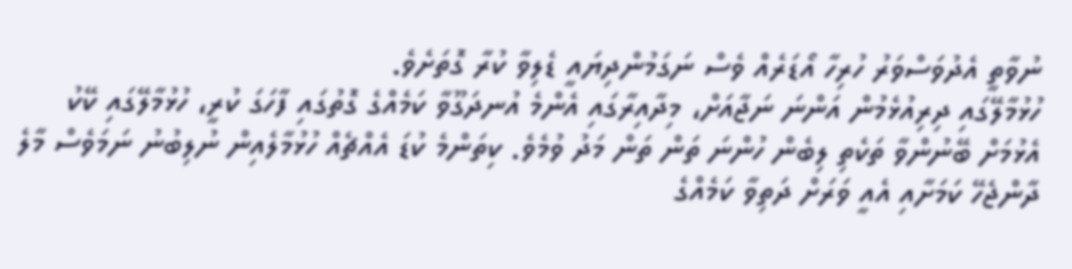ނުވާތީ އެދުވަސްވަރު ހުރިހާ އޯޑަރެއް ވެސް ނަގަމުންދިޔައީ ޑެލިވާ ކުރާ ގޮތަށެވެ.
ހުޅުމާލޭގައި ދިރިއުޅެމުން އަންނަ ނަޖާއަށް، މިދާއިރާގައި އެންމެ އުނދަގޫވާ ކަމެއްގެ ގޮތުގައި ފާހަގަ ކުރީ، ހުޅުމާލޭގައި ކޭކު އެޅުމަށް ބޭނުންވާ ތަކެތި ލިބެން ހުންނަ ތަން ތަން މަދު ވުމެވެ. ކިތަންމެ ކުޑަ އެއްޗެއް ހުޅުމާލެއިން ނުލިބުނު ނަމަވެސް މާލެ ދާންޖެހޭ ކަމަށާއި އެއީ ވަރަށް ދަތިވާ ކަމެއްގެ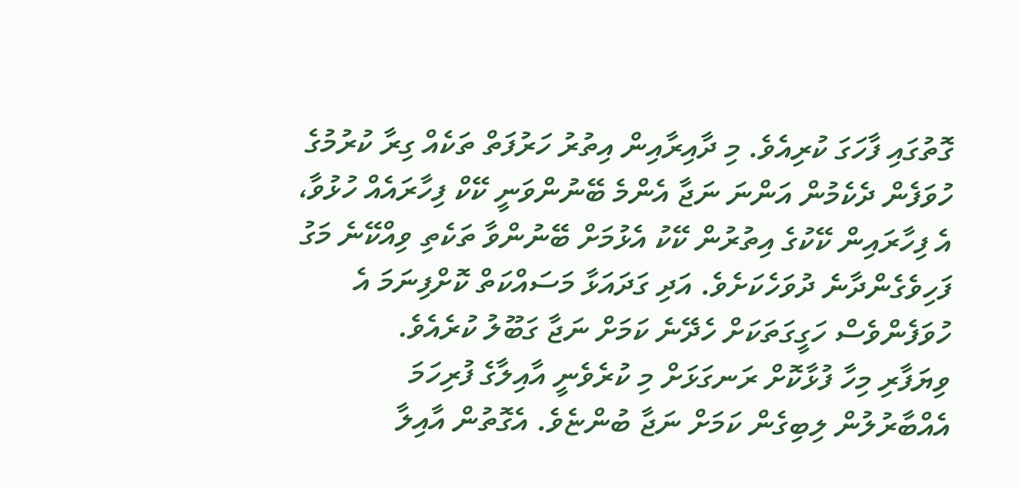ގޮތުގައި ފާހަގަ ކުރިއެވެ. މި ދާއިރާއިން އިތުރު ހަރުފަތް ތަކެއް ގިރާ ކުރުމުގެ ހުވަފެން ދެކެމުން އަންނަ ނަޖާ އެންމެ ބޭނުންވަނީ ކޭކް ފިހާރައެއް ހުޅުވާ، އެ ފިހާރައިން ކޭކުގެ އިތުރުން ކޭކު އެޅުމަށް ބޭނުންވާ ތަކެތި ވިއްކޭނެ މަގު ފަހިވެގެންދާނެ ދުވަހެކަށެވެ. އަދި ގަދައަޅާ މަސައްކަތް ކޮށްފިނަމަ އެ ހުވަފެންވެސް ހަގީގަތަކަށް ހެދޭނެ ކަމަށް ނަޖާ ގަބޫލު ކުރެއެވެ.
ވިޔަފާރި މިހާ ފުޅާކޮށް ރަނގަޅަށް މި ކުރެވެނީ އާއިލާގެ ފުރިހަމަ އެއްބާރުލުން ލިބިގެން ކަމަށް ނަޖާ ބުންޏެވެ. އެގޮތުން އާއިލާ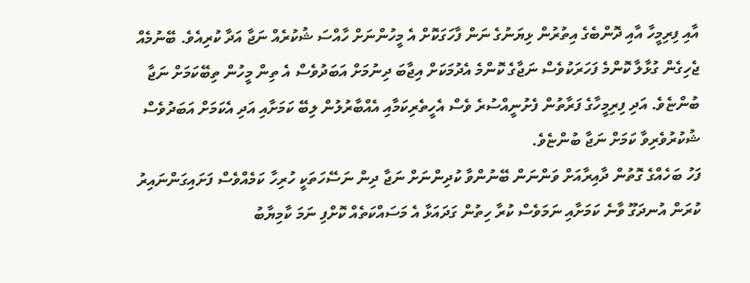އާއި ފިރިމީހާ އާއި ދޮންބެގެ އިތުރުން ޅިޔަނުގެ ނަން ފާހަގަކޮށް އެ މީހުންނަށް ހާއްސަ ޝުކުރެއް ނަޖާ އަދާ ކުރިއެވެ. ބޭނުމެއް ޖެހިގެން ގުޅާލާ ކޮންމެ ފަހަރަކުވެސް ނަޖާގެ ކޮންމެ އެދުމަކަށް އިޖާބަ ދިނުމަށް އަބަދުވެސް އެ ތިން މީހުން ތިބޭކަމަށް ނަޖާ ބުންޏެވެ. އަދި ފިރިމީހާގެ ފަރާތުން ފެށުނީއްސުރެ ވެސް އެހީތެރިކަމާއި އެއްބާރުލުން ލިބޭ ކަމަށާއި އަދި އެކަމަށް އަބަދުވެސް ޝުކުރުވެރިވާ ކަމަށް ނަޖާ ބުންޏެވެ.
ފަހު ބަހެއްގެ ގޮތުން ދާއިރާއަށް ވަންނަން ބޭނުންވާ ކުދިންނަށް ނަޖާ ދިން ނަސޭހަތަކީ ހުރިހާ ކަމެއްވެސް ފަށައިގަންނައިރު ކުރަން އުނދަގޫ ވާނެ ކަމަށާއި ނަމަވެސް ކުރާ ހިތުން ގަދައަޅާ އެ މަސައްކަތެއް ކޮށްފި ނަމަ ކާމިޔާބު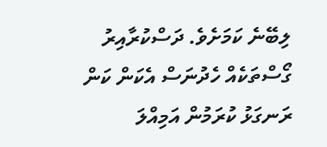ލިބޭނެ ކަމަށެވެ. ދަސްކުރާއިރު ގޯސްތަކެއް ހެދުނަސް އެކަން ކަން ރަނގަޅު ކުރަމުން އަމިއްލަ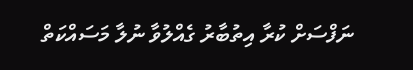ނަފްސަށް ކުރާ އިތުބާރު ގެއްލުވާ ނުލާ މަސައްކަތް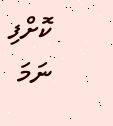ކޮށްފި ނަމަ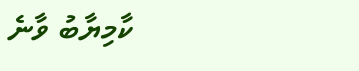ކާމިޔާބު ވާނެ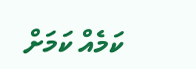ކަމެއް ކަމަށް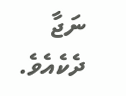ނަޖާ ދެކެއެވެ.